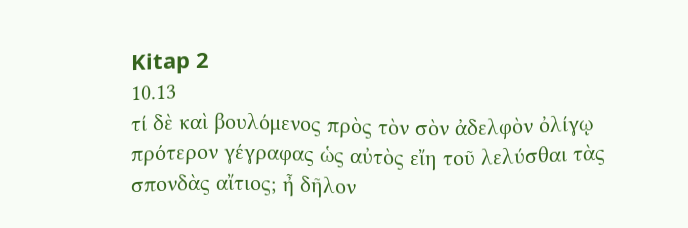Kitap 2
10.13
τί δὲ καὶ βουλόμενος πρὸς τὸν σὸν ἀδελφὸν ὀλίγῳ πρότερον γέγραφας ὡς αὐτὸς εἴη τοῦ λελύσθαι τὰς σπονδὰς αἴτιος; ἦ δῆλον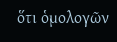ὅτι ὁμολογῶν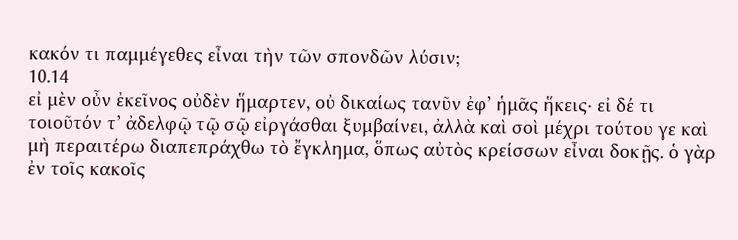κακόν τι παμμέγεθες εἶναι τὴν τῶν σπονδῶν λύσιν;
10.14
εἰ μὲν οὖν ἐκεῖνος οὐδὲν ἥμαρτεν, οὐ δικαίως τανῦν ἐφ’ ἡμᾶς ἥκεις· εἰ δέ τι τοιοῦτόν τ’ ἀδελφῷ τῷ σῷ εἰργάσθαι ξυμβαίνει, ἀλλὰ καὶ σοὶ μέχρι τούτου γε καὶ μὴ περαιτέρω διαπεπράχθω τὸ ἔγκλημα, ὅπως αὐτὸς κρείσσων εἶναι δοκῇς. ὁ γὰρ ἐν τοῖς κακοῖς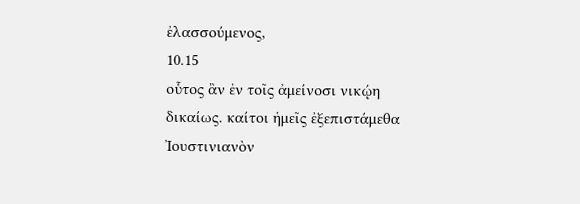ἐλασσούμενος,
10.15
οὗτος ἂν ἐν τοῖς ἀμείνοσι νικῴη δικαίως. καίτοι ἡμεῖς ἐξεπιστάμεθα Ἰουστινιανὸν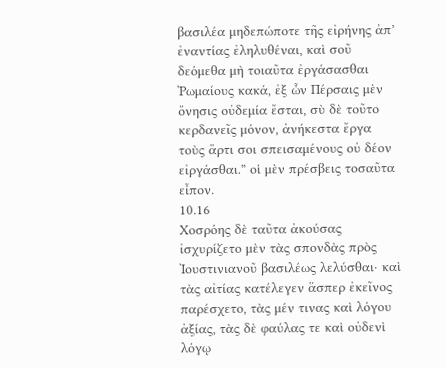βασιλέα μηδεπώποτε τῆς εἰρήνης ἀπ’ ἐναντίας ἐληλυθέναι, καὶ σοῦ δεόμεθα μὴ τοιαῦτα ἐργάσασθαι Ῥωμαίους κακά, ἐξ ὧν Πέρσαις μὲν ὄνησις οὐδεμία ἔσται, σὺ δὲ τοῦτο κερδανεῖς μόνον, ἀνήκεστα ἔργα τοὺς ἄρτι σοι σπεισαμένους οὐ δέον εἰργάσθαι.” οἱ μὲν πρέσβεις τοσαῦτα εἶπον.
10.16
Χοσρόης δὲ ταῦτα ἀκούσας ἰσχυρίζετο μὲν τὰς σπονδὰς πρὸς Ἰουστινιανοῦ βασιλέως λελύσθαι· καὶ τὰς αἰτίας κατέλεγεν ἅσπερ ἐκεῖνος παρέσχετο, τὰς μέν τινας καὶ λόγου ἀξίας, τὰς δὲ φαύλας τε καὶ οὐδενὶ λόγῳ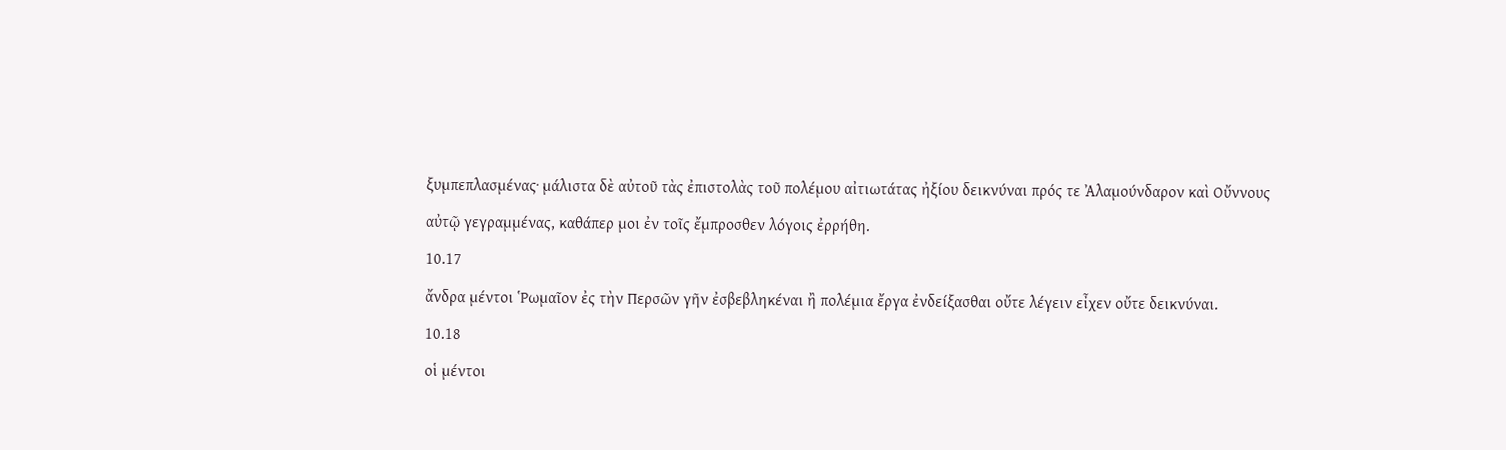ξυμπεπλασμένας· μάλιστα δὲ αὐτοῦ τὰς ἐπιστολὰς τοῦ πολέμου αἰτιωτάτας ἠξίου δεικνύναι πρός τε Ἀλαμούνδαρον καὶ Οὔννους αὐτῷ γεγραμμένας, καθάπερ μοι ἐν τοῖς ἔμπροσθεν λόγοις ἐρρήθη.
10.17
ἄνδρα μέντοι Ῥωμαῖον ἐς τὴν Περσῶν γῆν ἐσβεβληκέναι ἢ πολέμια ἔργα ἐνδείξασθαι οὔτε λέγειν εἶχεν οὔτε δεικνύναι.
10.18
οἱ μέντοι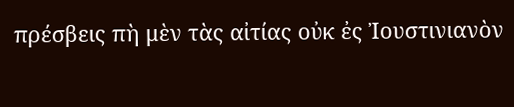πρέσβεις πὴ μὲν τὰς αἰτίας οὐκ ἐς Ἰουστινιανὸν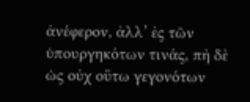ἀνέφερον, ἀλλ’ ἐς τῶν ὑπουργηκότων τινάς, πὴ δὲ ὡς οὐχ οὕτω γεγονότων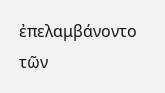ἐπελαμβάνοντο τῶν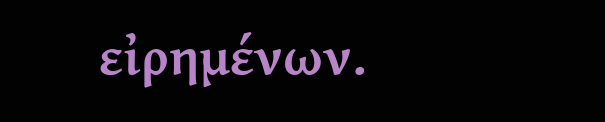εἰρημένων.